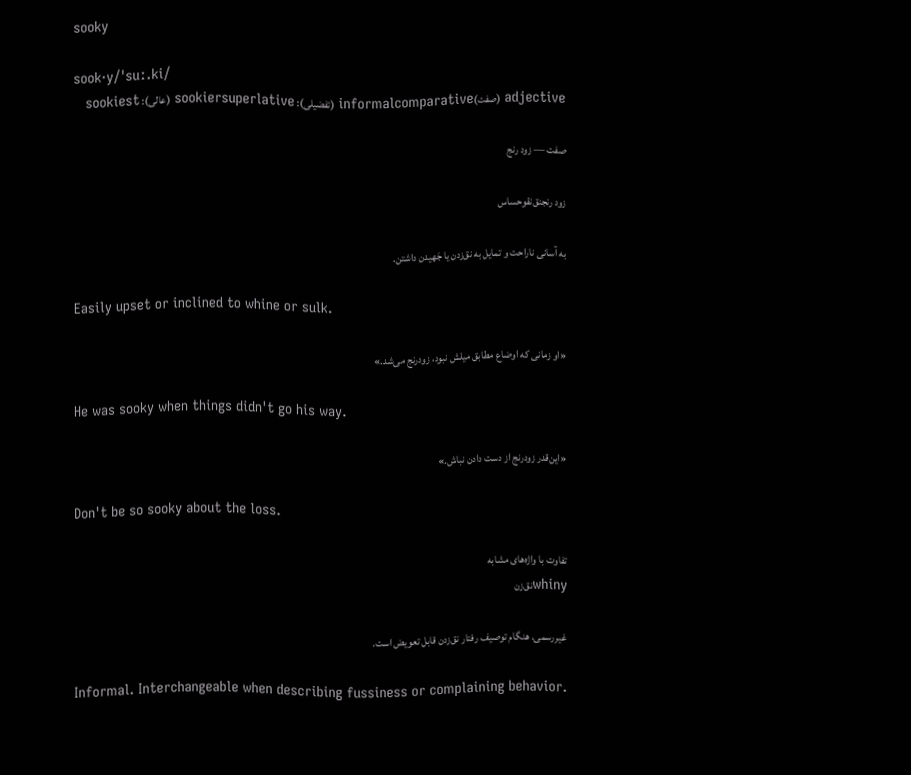sooky

sook·y/ˈsuː.ki/
adjective (صفت)informalcomparative (تفضیلی): sookiersuperlative (عالی): sookiest

صفت — زود رنج

زود رنجنق‌نقوحساس

به آسانی ناراحت و تمایل به نق‌زدن یا جَهیدن داشتن.

Easily upset or inclined to whine or sulk.

«او زمانی که اوضاع مطابق میلش نبود، زودرنج می‌شد.»

He was sooky when things didn't go his way.

«این‌قدر زودرنج از دست دادن نباش.»

Don't be so sooky about the loss.

تفاوت با واژه‌های مشابه
whinyنق‌زن

غیررسمی. هنگام توصیف رفتار نق‌زدن قابل تعویض است.

Informal. Interchangeable when describing fussiness or complaining behavior.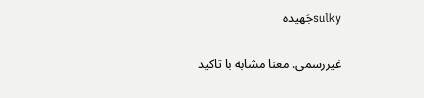sulkyجَهیده

غیررسمی. معنا مشابه با تاکید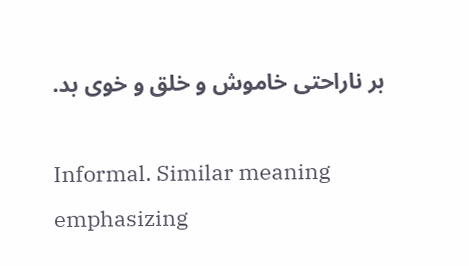بر ناراحتی خاموش و خلق و خوی بد.

Informal. Similar meaning emphasizing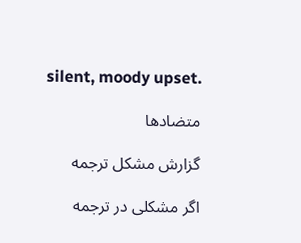silent, moody upset.

متضادها

گزارش مشکل ترجمه

اگر مشکلی در ترجمه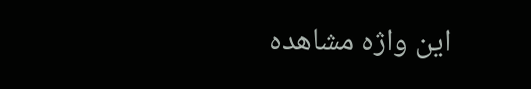این واژه مشاهده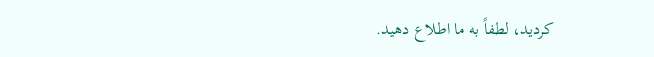کردید، لطفاً به ما اطلاع دهید.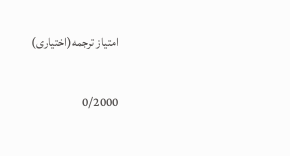امتیاز ترجمه(اختیاری)

0/2000